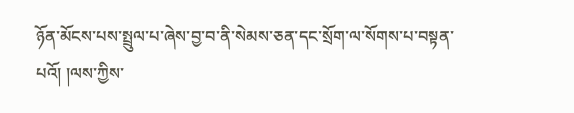ཉོན་མོངས་པས་སྤྲུལ་པ་ཞེས་བྱ་བ་ནི་སེམས་ཅན་དང་སྲོག་ལ་སོགས་པ་བསྟན་པའོ། །ལས་ཀྱིས་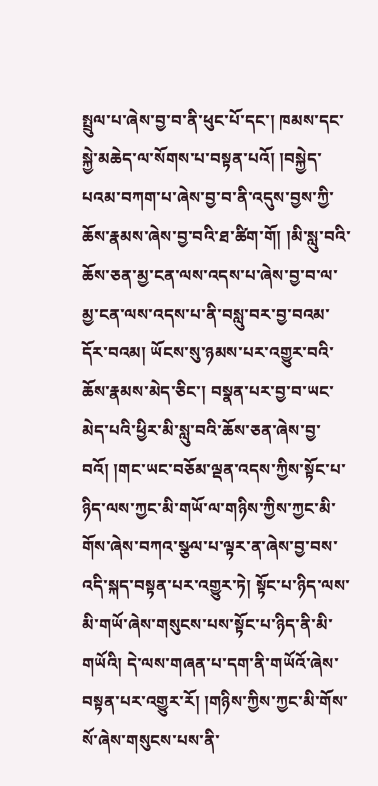སྤྲུལ་པ་ཞེས་བྱ་བ་ནི་ཕུང་པོ་དང་། ཁམས་དང་སྐྱེ་མཆེད་ལ་སོགས་པ་བསྟན་པའོ། །བསྐྱེད་པའམ་བཀག་པ་ཞེས་བྱ་བ་ནི་འདུས་བྱས་ཀྱི་ཆོས་རྣམས་ཞེས་བྱ་བའི་ཐ་ཚིག་གོ། །མི་སླུ་བའི་ཆོས་ཅན་མྱ་ངན་ལས་འདས་པ་ཞེས་བྱ་བ་ལ་མྱ་ངན་ལས་འདས་པ་ནི་བསླུ་བར་བྱ་བའམ་དོར་བའམ། ཡོངས་སུ་ཉམས་པར་འགྱུར་བའི་ཆོས་རྣམས་མེད་ཅིང་། བསྣན་པར་བྱ་བ་ཡང་མེད་པའི་ཕྱིར་མི་སླུ་བའི་ཆོས་ཅན་ཞེས་བྱ་བའོ། །གང་ཡང་བཅོམ་ལྡན་འདས་ཀྱིས་སྟོང་པ་ཉིད་ལས་ཀྱང་མི་གཡོ་ལ་གཉིས་ཀྱིས་ཀྱང་མི་གོས་ཞེས་བཀའ་སྩལ་པ་ལྟར་ན་ཞེས་བྱ་བས་འདི་སྐད་བསྟན་པར་འགྱུར་ཏེ། སྟོང་པ་ཉིད་ལས་མི་གཡོ་ཞེས་གསུངས་པས་སྟོང་པ་ཉིད་ནི་མི་གཡོའི། དེ་ལས་གཞན་པ་དག་ནི་གཡོའོ་ཞེས་བསྟན་པར་འགྱུར་རོ། །གཉིས་ཀྱིས་ཀྱང་མི་གོས་སོ་ཞེས་གསུངས་པས་ནི་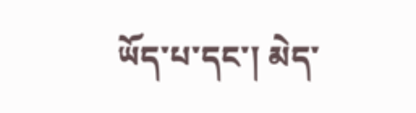ཡོད་པ་དང་། མེད་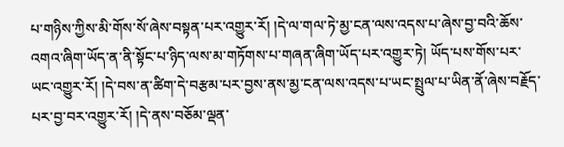པ་གཉིས་ཀྱིས་མི་གོས་སོ་ཞེས་བསྟན་པར་འགྱུར་རོ། །དེ་ལ་གལ་ཏེ་མྱ་ངན་ལས་འདས་པ་ཞེས་བྱ་བའི་ཆོས་འགའ་ཞིག་ཡོད་ན་ནི་སྟོང་པ་ཉིད་ལས་མ་གཏོགས་པ་གཞན་ཞིག་ཡོད་པར་འགྱུར་ཏེ། ཡོད་པས་གོས་པར་ཡང་འགྱུར་རོ། །དེ་བས་ན་ཚིག་དེ་བརྩམ་པར་བྱས་ནས་མྱ་ངན་ལས་འདས་པ་ཡང་སྤྲུལ་པ་ཡིན་ནོ་ཞེས་བརྗོད་པར་བྱ་བར་འགྱུར་རོ། །དེ་ནས་བཅོམ་ལྡན་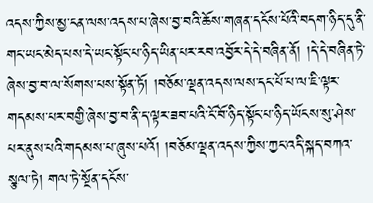འདས་ཀྱིས་མྱ་ངན་ལས་འདས་པ་ཞེས་བྱ་བའི་ཆོས་གཞན་དངོས་པོའི་བདག་ཉིད་དུ་ནི་གང་ཡང་མེད་པས་དེ་ཡང་སྟོང་པ་ཉིད་ཡིན་པར་རབ་འབྱོར་དེ་དེ་བཞིན་ནོ། །དེ་དེ་བཞིན་ཏེ་ཞེས་བྱ་བ་ལ་སོགས་པས་སྟོན་ཏོ། །བཅོམ་ལྡན་འདས་ལས་དང་པོ་པ་ལ་ཇི་ལྟར་གདམས་པར་བགྱི་ཞེས་བྱ་བ་ནི་ད་ལྟར་ཟབ་པའི་ངོ་བོ་ཉིད་སྟོང་པ་ཉིད་ཡོངས་སུ་ཤེས་པར་ནུས་པའི་གདམས་པ་ཞུས་པའོ། །བཅོམ་ལྡན་འདས་ཀྱིས་ཀྱང་འདི་སྐད་བཀའ་སྩལ་ཏེ། གལ་ཏེ་སྔོན་དངོས་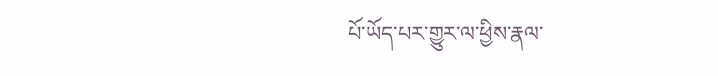པོ་ཡོད་པར་གྱུར་ལ་ཕྱིས་རྣལ་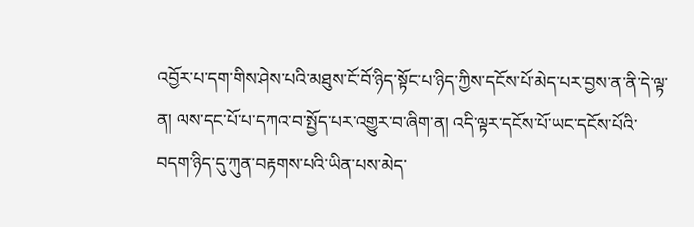འབྱོར་པ་དག་གིས་ཤེས་པའི་མཐུས་ངོ་བོ་ཉིད་སྟོང་པ་ཉིད་ཀྱིས་དངོས་པོ་མེད་པར་བྱས་ན་ནི་དེ་ལྟ་ན། ལས་དང་པོ་པ་དཀའ་བ་སྤྱོད་པར་འགྱུར་བ་ཞིག་ན། འདི་ལྟར་དངོས་པོ་ཡང་དངོས་པོའི་བདག་ཉིད་དུ་ཀུན་བརྟགས་པའི་ཡིན་པས་མེད་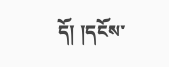དོ། །དངོས་